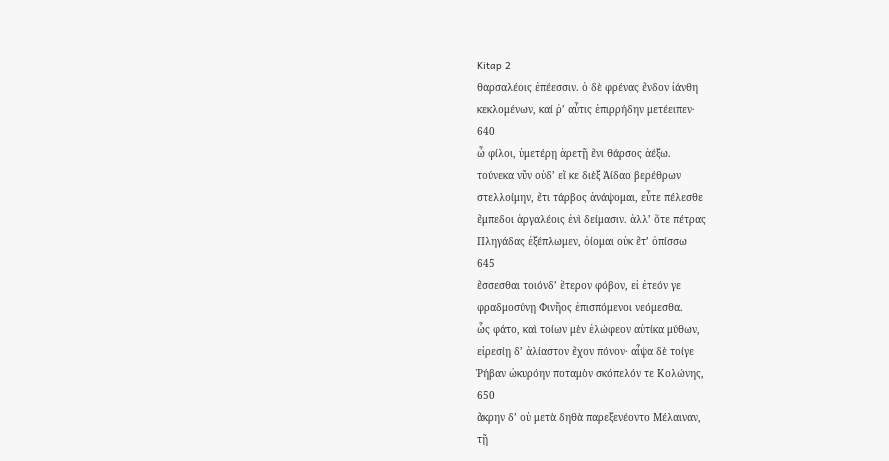Kitap 2
θαρσαλέοις ἐπέεσσιν. ὁ δὲ φρένας ἔνδον ἰάνθη
κεκλομένων, καί ῥʼ αὖτις ἐπιρρήδην μετέειπεν·
640
ὦ φίλοι, ὑμετέρῃ ἀρετῇ ἔνι θάρσος ἀέξω.
τούνεκα νῦν οὐδʼ εἴ κε διὲξ Ἀίδαο βερέθρων
στελλοίμην, ἔτι τάρβος ἀνάψομαι, εὖτε πέλεσθε
ἔμπεδοι ἀργαλέοις ἐνὶ δείμασιν. ἀλλʼ ὅτε πέτρας
Πληγάδας ἐξέπλωμεν, ὀίομαι οὐκ ἔτʼ ὀπίσσω
645
ἔσσεσθαι τοιόνδʼ ἕτερον φόβον, εἰ ἐτεόν γε
φραδμοσύνῃ Φινῆος ἐπισπόμενοι νεόμεσθα.
ὧς φάτο, καὶ τοίων μὲν ἐλώφεον αὐτίκα μύθων,
εἰρεσίῃ δʼ ἀλίαστον ἔχον πόνον· αἶψα δὲ τοίγε
Ῥήβαν ὠκυρόην ποταμὸν σκόπελόν τε Κολώνης,
650
ἄκρην δʼ οὐ μετὰ δηθὰ παρεξενέοντο Μέλαιναν,
τῇ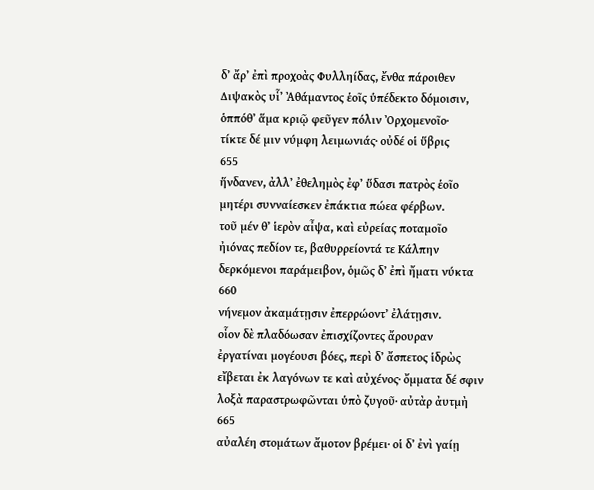δʼ ἄρʼ ἐπὶ προχοὰς Φυλληίδας, ἔνθα πάροιθεν
Διψακὸς υἷʼ Ἀθάμαντος ἑοῖς ὑπέδεκτο δόμοισιν,
ὁππόθʼ ἅμα κριῷ φεῦγεν πόλιν Ὀρχομενοῖο·
τίκτε δέ μιν νύμφη λειμωνιάς· οὐδέ οἱ ὕβρις
655
ἥνδανεν, ἀλλʼ ἐθελημὸς ἐφʼ ὕδασι πατρὸς ἑοῖο
μητέρι συνναίεσκεν ἐπάκτια πώεα φέρβων.
τοῦ μέν θʼ ἱερὸν αἶψα, καὶ εὐρείας ποταμοῖο
ἠιόνας πεδίον τε, βαθυρρείοντά τε Κάλπην
δερκόμενοι παράμειβον, ὁμῶς δʼ ἐπὶ ἤματι νύκτα
660
νήνεμον ἀκαμάτῃσιν ἐπερρώοντʼ ἐλάτῃσιν.
οἷον δὲ πλαδόωσαν ἐπισχίζοντες ἄρουραν
ἐργατίναι μογέουσι βόες, περὶ δʼ ἄσπετος ἱδρὼς
εἴβεται ἐκ λαγόνων τε καὶ αὐχένος· ὄμματα δέ σφιν
λοξὰ παραστρωφῶνται ὑπὸ ζυγοῦ· αὐτὰρ ἀυτμὴ
665
αὐαλέη στομάτων ἄμοτον βρέμει· οἱ δʼ ἐνὶ γαίῃ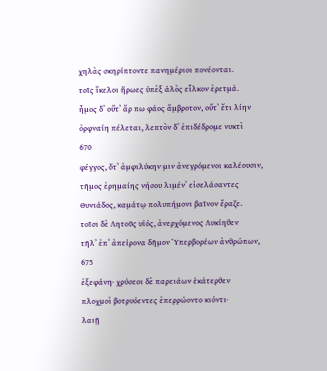χηλὰς σκηρίπτοντε πανημέριοι πονέονται.
τοῖς ἴκελοι ἥρωες ὑπὲξ ἁλὸς εἷλκον ἐρετμά.
ἦμος δʼ οὔτʼ ἄρ πω φάος ἄμβροτον, οὔτʼ ἔτι λίην
ὀρφναίη πέλεται, λεπτὸν δʼ ἐπιδέδρομε νυκτὶ
670
φέγγος, ὅτʼ ἀμφιλύκην μιν ἀνεγρόμενοι καλέουσιν,
τῆμος ἐρημαίης νήσου λιμένʼ εἰσελάσαντες
Θυνιάδος, καμάτῳ πολυπήμονι βαῖνον ἔραζε.
τοῖσι δὲ Λητοῦς υἱός, ἀνερχόμενος Λυκίηθεν
τῆλʼ ἐπʼ ἀπείρονα δῆμον Ὑπερβορέων ἀνθρώπων,
675
ἐξεφάνη· χρύσεοι δὲ παρειάων ἑκάτερθεν
πλοχμοὶ βοτρυόεντες ἐπερρώοντο κιόντι·
λαιῇ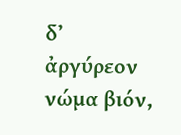δʼ ἀργύρεον νώμα βιόν,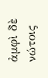ἀμφὶ δὲ νώτοις